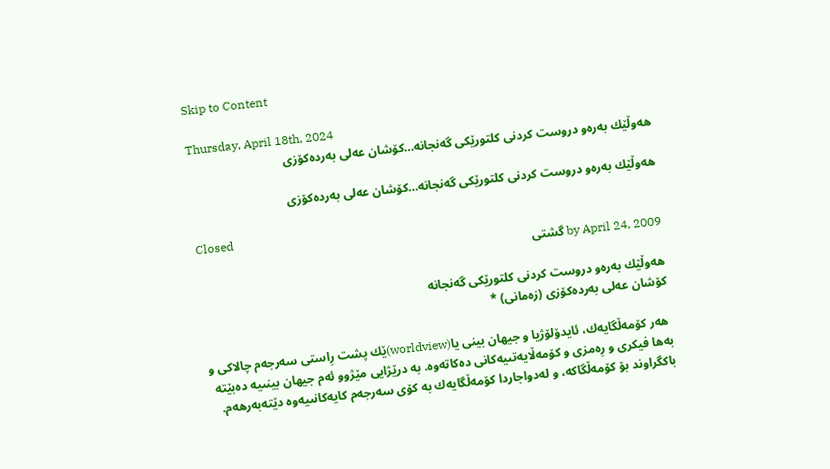Skip to Content

Thursday, April 18th, 2024
هه‌وڵێك به‌ره‌و دروست كردنى كلتورێكى گه‌نجانه‌…كۆشان عه‌لى به‌رده‌كۆزى

هه‌وڵێك به‌ره‌و دروست كردنى كلتورێكى گه‌نجانه‌…كۆشان عه‌لى به‌رده‌كۆزى

Closed
by April 24, 2009 گشتی

هه‌وڵێك به‌ره‌و دروست كردنى كلتورێكى گه‌نجانه‌
كۆشان عه‌لى به‌رده‌كۆزى (زه‌مانى) *

 هه‌ر كۆمه‌ڵگایه‌ك، ئایدۆلۆژیا و جیهان بینى یا(worldview)ێك پشت رِاستى سه‌رجه‌م چالاكى و به‌ها فیكرى و رِه‌مزى و كۆمه‌ڵایه‌تىیه‌كانى ده‌كاته‌وه‌. به‌ درێژایى مێژوو ئه‌م جیهان بینىیه‌ ده‌بێته‌ باكگراوند بۆ كۆمه‌ڵگاكه‌، و له‌دواجاردا كۆمه‌ڵگایه‌ك به‌ كۆى سه‌رجه‌م كایه‌كانىیه‌وه‌ دێته‌به‌رهه‌م.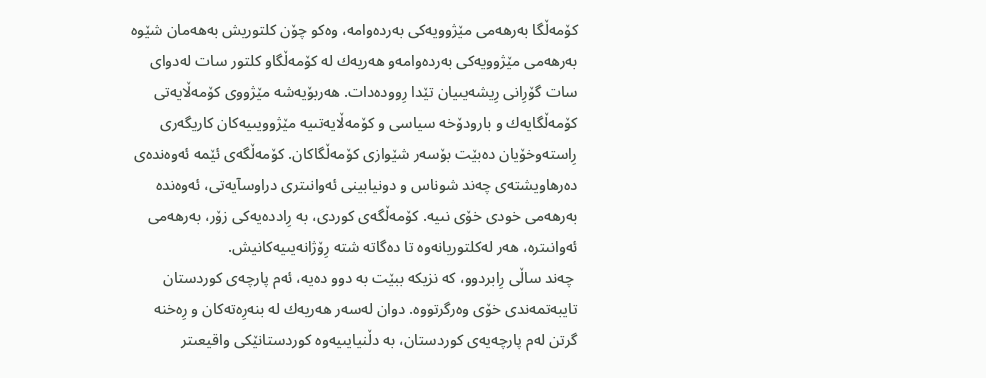كۆمه‌ڵگا به‌رهه‌مى مێژوویه‌كى به‌رده‌وامه‌، وه‌كو چۆن كلتوریش به‌هه‌مان شێوه‌ به‌رهه‌مى مێژوویه‌كى به‌رده‌وامه‌و هه‌ریه‌ك له‌ كۆمه‌ڵگاو كلتور سات له‌دواى سات گۆرِانى رِیشه‌یىیان تێدا رِووده‌دات. هه‌ربۆیه‌شه‌ مێژووى كۆمه‌ڵایه‌تى كۆمه‌ڵگایه‌ك و بارودۆخه‌ سیاسى و كۆمه‌ڵایه‌تىیه‌ مێژوویىیه‌كان كاریگه‌رى رِاسته‌وخۆیان ده‌بێت بۆسه‌ر شێوازى كۆمه‌ڵگاكان. كۆمه‌ڵگه‌ى ئێمه‌ ئه‌وه‌نده‌ى ده‌رهاویشته‌ى چه‌ند شوناس و دونیابینى ئه‌وانىترى دراوسآیه‌تى، ئه‌وه‌نده‌ به‌رهه‌مى خودى خۆى نىیه‌. كۆمه‌ڵگه‌ى كوردى، به‌ رِادده‌یه‌كى زۆر، به‌رهه‌مى ئه‌وانىتره‌، هه‌ر له‌كلتوریانه‌وه‌ تا ده‌گاته‌ شته‌ رِۆژانه‌یىیه‌كانیش.
 چه‌ند ساڵى رِابردوو، كه‌ نزیكه‌ ببێت به‌ دوو ده‌یه‌، ئه‌م پارچه‌ى كوردستان تایبه‌تمه‌ندى خۆى وه‌رگرتووه‌. دوان له‌سه‌ر هه‌ریه‌ك له‌ بنه‌رِه‌ته‌كان و رِه‌خنه‌ گرتن له‌م پارچه‌یه‌ى كوردستان، به‌ دڵنیایىیه‌وه‌ كوردستانێكى واقیعىتر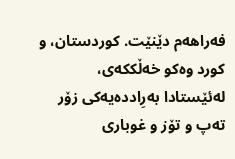فه‌راهه‌م دێنێت. كوردستان، و كورد وه‌كو خه‌ڵككه‌ى، له‌ئێستادا به‌رِادده‌یه‌كى زۆر ته‌پ و تۆز و غوبارى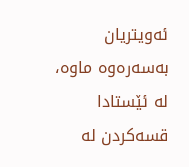ئه‌ویتریان به‌سه‌ره‌وه‌ ماوه‌، له‌ ئێستادا قسه‌كردن له‌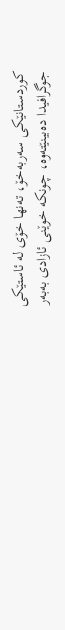كوردستانێكى سه‌ربه‌خۆ، ته‌نها خۆى له‌ ئاستێكى جوگرافیدا ده‌بینێته‌وه‌، چونكه‌ خوێنى ئازادى به‌به‌ر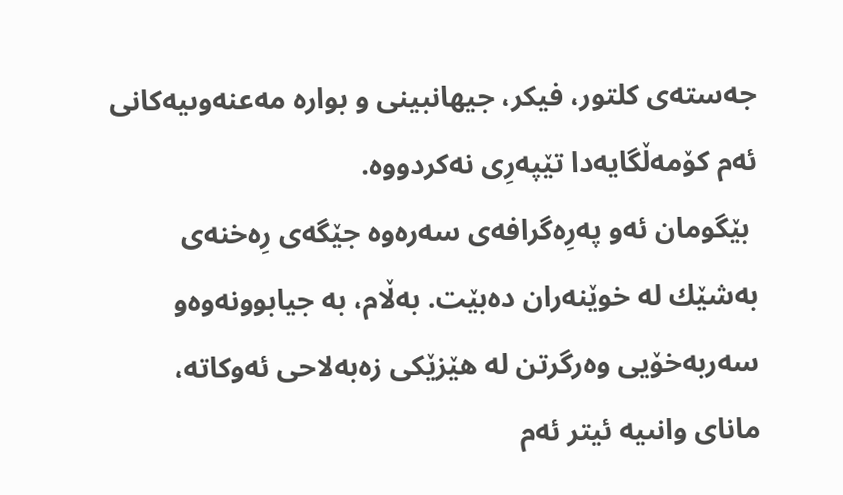جه‌سته‌ى كلتور، فیكر، جیهانبینى و بواره‌ مه‌عنه‌وىیه‌كانى ئه‌م كۆمه‌ڵگایه‌دا تێپه‌رِى نه‌كردووه‌.
 بێگومان ئه‌و په‌رِه‌گرافه‌ى سه‌ره‌وه‌ جێگه‌ى رِه‌خنه‌ى به‌شێك له‌ خوێنه‌ران ده‌بێت. به‌ڵام، به‌ جیابوونه‌وه‌و سه‌ربه‌خۆیى وه‌رگرتن له‌ هێزێكى زه‌به‌لاحى ئه‌وكاته‌، ماناى وانىیه‌ ئیتر ئه‌م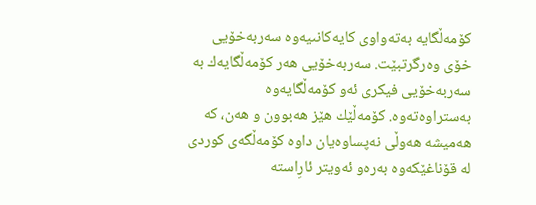كۆمه‌ڵگایه‌ به‌ته‌واوى كایه‌كانىیه‌وه‌ سه‌ربه‌خۆیى خۆى وه‌رگرتبێت. سه‌ربه‌خۆیى هه‌ر كۆمه‌ڵگایه‌ك به‌ سه‌ربه‌خۆیى فیكرى ئه‌و كۆمه‌ڵگایه‌وه‌ به‌ستراوه‌ته‌وه‌. كۆمه‌ڵێك هێز هه‌بوون و هه‌ن، كه‌ هه‌میشه‌ هه‌وڵى نه‌پساوه‌یان داوه‌ كۆمه‌ڵگه‌ى كوردى له‌ قۆناغێكه‌وه‌ به‌ره‌و ئه‌ویتر ئارِاسته‌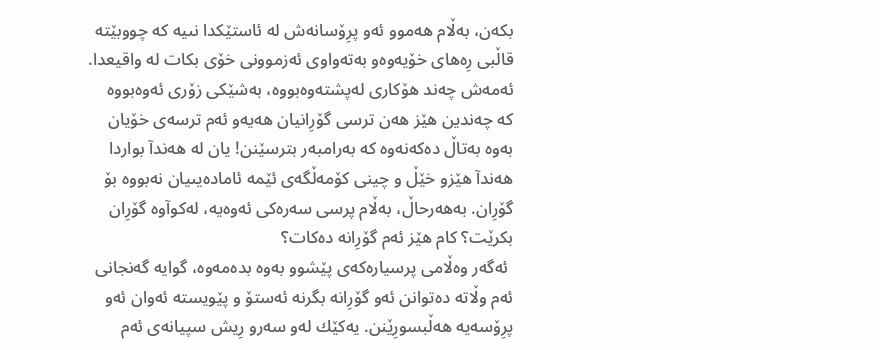بكه‌ن، به‌ڵام هه‌موو ئه‌و پرِۆسانه‌ش له‌ ئاستێكدا نىیه‌ كه‌ چووبێته‌ قاڵبى رِه‌هاى خۆیه‌وه‌و به‌ته‌واوى ئه‌زموونى خۆى بكات له‌ واقیعدا. ئه‌مه‌ش چه‌ند هۆكارى له‌پشته‌وه‌بووه‌، به‌شێكى زۆرى ئه‌وه‌بووه‌ كه‌ چه‌ندین هێز هه‌ن ترسى گۆرِانیان هه‌یه‌و ئه‌م ترسه‌ى خۆیان به‌وه‌ به‌تاڵ ده‌كه‌نه‌وه‌ كه‌ به‌رامبه‌ر بترسێنن! یان له‌ هه‌ندآ بواردا هه‌ندآ هێزو خێڵ و چینى كۆمه‌ڵگه‌ى ئێمه‌ ئاماده‌یىیان نه‌بووه‌ بۆ گۆرِان. به‌هه‌رحاڵ، به‌ڵام پرسى سه‌ره‌كى ئه‌وه‌یه‌، له‌كوآوه‌ گۆرِان بكرێت؟ كام هێز ئه‌م گۆرِانه‌ ده‌كات؟
 ئه‌گه‌ر وه‌ڵامى پرسیاره‌كه‌ى پێشوو به‌وه‌ بده‌مه‌وه‌، گوایه‌ گه‌نجانى ئه‌م وڵاته‌ ده‌توانن ئه‌و گۆرِانه‌ بگرنه‌ ئه‌ستۆ و پێویسته‌ ئه‌وان ئه‌و پرِۆسه‌یه‌ هه‌ڵبسورِێنن. یه‌كێك له‌و سه‌رو رِیش سپیانه‌ى ئه‌م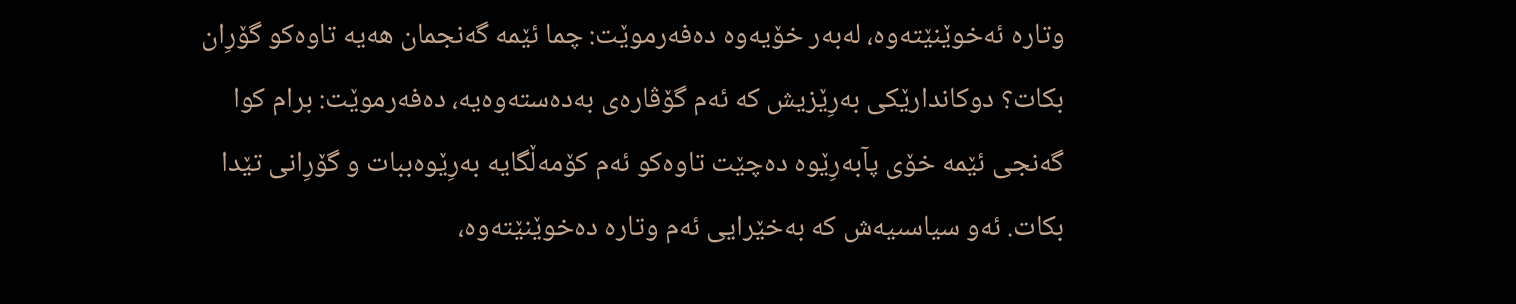وتاره‌ ئه‌خوێنێته‌وه‌، له‌به‌ر خۆیه‌وه‌ ده‌فه‌رموێت: چما ئێمه‌ گه‌نجمان هه‌یه‌ تاوه‌كو گۆرِان بكات؟ دوكاندارێكى به‌رِێزیش كه‌ ئه‌م گۆڤاره‌ى به‌ده‌سته‌وه‌یه‌، ده‌فه‌رموێت: برام كوا گه‌نجى ئێمه‌ خۆى پآبه‌رِێوه‌ ده‌چێت تاوه‌كو ئه‌م كۆمه‌ڵگایه‌ به‌رِێوه‌ببات و گۆرِانى تێدا بكات. ئه‌و سیاسىیه‌ش كه‌ به‌خێرایى ئه‌م وتاره‌ ده‌خوێنێته‌وه‌،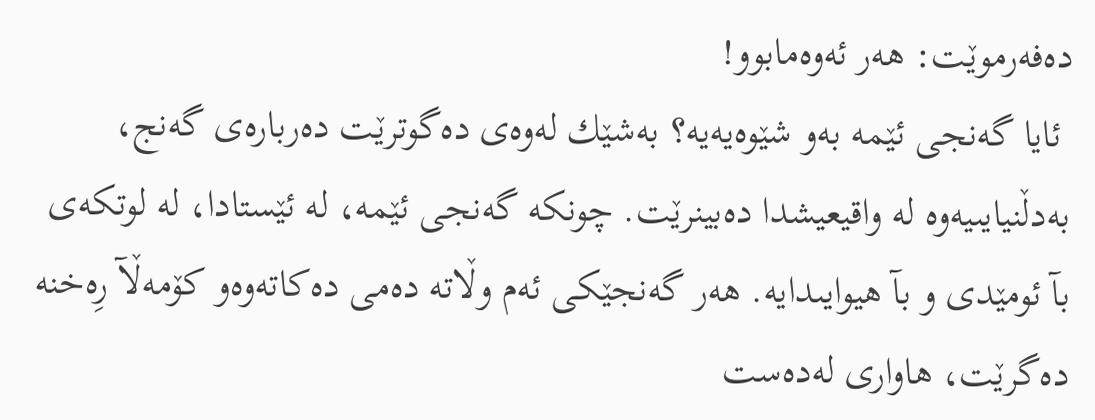ده‌فه‌رموێت: هه‌ر ئه‌وه‌مابوو!
 ئایا گه‌نجى ئێمه‌ به‌و شێوه‌یه‌یه‌؟ به‌شێك له‌وه‌ى ده‌گوترێت ده‌رباره‌ى گه‌نج، به‌دڵنیایىیه‌وه‌ له‌ واقیعیشدا ده‌بینرێت. چونكه‌ گه‌نجى ئێمه‌، له‌ ئێستادا، له‌ لوتكه‌ى بآ ئومێدى و بآ هیوایىدایه‌. هه‌ر گه‌نجێكى ئه‌م وڵاته‌ ده‌مى ده‌كاته‌وه‌و كۆمه‌ڵآ رِه‌خنه‌ ده‌گرێت، هاوارى له‌ده‌ست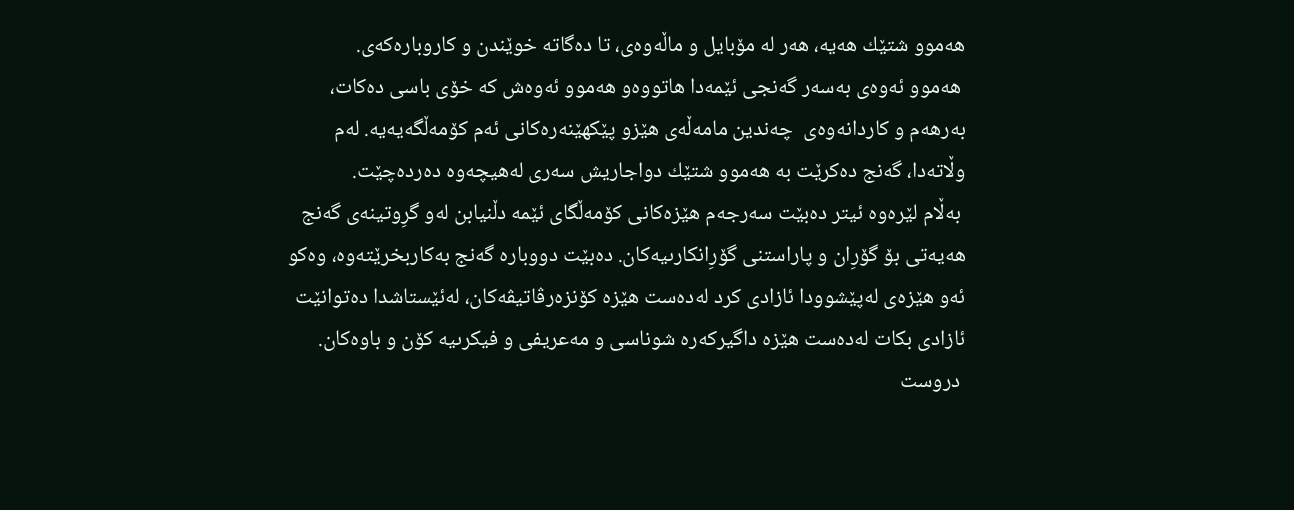هه‌موو شتێك هه‌یه‌، هه‌ر له‌ مۆبایل و ماڵه‌وه‌ی، تا ده‌گاته‌ خوێندن و كاروباره‌كه‌ى.
 هه‌موو ئه‌وه‌ى به‌سه‌ر گه‌نجى ئێمه‌دا هاتووه‌و هه‌موو ئه‌وه‌ش كه‌ خۆى باسى ده‌كات، به‌رهه‌م و كاردانه‌وه‌ى  چه‌ندین مامه‌ڵه‌ى هێزو پێكهێنه‌ره‌كانى ئه‌م كۆمه‌ڵگه‌یه‌یه‌. له‌م وڵاته‌دا، گه‌نج ده‌كرێت به‌ هه‌موو شتێك دواجاریش سه‌رى له‌هیچه‌وه‌ ده‌رده‌چێت.
 به‌ڵام لێره‌وه‌ ئیتر ده‌بێت سه‌رجه‌م هێزه‌كانى كۆمه‌ڵگاى ئێمه‌ دڵنیابن له‌و گرِوتینه‌ى گه‌نج هه‌یه‌تى بۆ گۆرِان و پاراستنى گۆرِانكارىیه‌كان. ده‌بێت دووباره‌ گه‌نج به‌كاربخرێته‌وه‌، وه‌كو ئه‌و هێزه‌ى له‌پێشوودا ئازادى كرد له‌ده‌ست هێزه‌ كۆنزه‌رڤاتیڤه‌كان، له‌ئێستاشدا ده‌توانێت ئازادى بكات له‌ده‌ست هێزه‌ داگیركه‌ره‌ شوناسى و مه‌عریفى و فیكرىیه‌ كۆن و باوه‌كان.
 دروست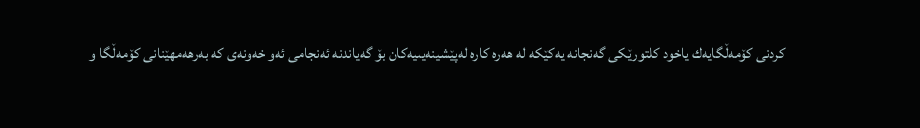كردنى كۆمه‌ڵگایه‌ك یاخود كلتورێكى گه‌نجانه‌ یه‌كێكه‌ له‌ هه‌ره‌ كاره‌ له‌پێشینه‌یىیه‌كان بۆ گه‌یاندنه‌ ئه‌نجامى ئه‌و خه‌ونه‌ى كه‌ به‌رهه‌مهێنانى كۆمه‌ڵگا و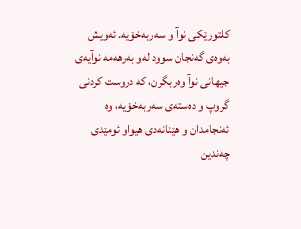كلتورێكى نوآ و سه‌ربه‌خۆیه‌. ئه‌ویش به‌وه‌ى گه‌نجان سوود له‌و به‌رهه‌مه‌ نوآیه‌ى جیهانى نوآ وه‌ربگرن، كه‌ دروست كردنى گروپ و ده‌سته‌ى سه‌ربه‌خۆیه‌، وه‌ ئه‌نجامدان و هێنانه‌دى هیواو ئومێدى چه‌ندین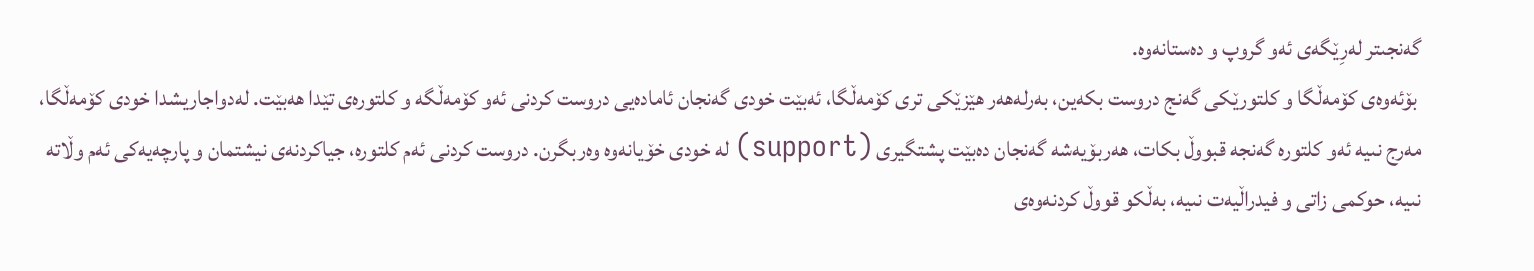گه‌نجىتر له‌رِێگه‌ى ئه‌و گروپ و ده‌ستانه‌وه‌.
 بۆئه‌وه‌ى كۆمه‌ڵگا و كلتورێكى گه‌نج دروست بكه‌ین، به‌رله‌هه‌ر هێزێكى ترى كۆمه‌ڵگا، ئه‌بێت خودى گه‌نجان ئاماده‌یى دروست كردنى ئه‌و كۆمه‌ڵگه‌ و كلتوره‌ى تێدا هه‌بێت. له‌دواجاریشدا خودى كۆمه‌ڵگا، مه‌رج نىیه‌ ئه‌و كلتوره‌ گه‌نجه‌ قبووڵ بكات، هه‌ربۆیه‌شه‌ گه‌نجان ده‌بێت پشتگیرى (support) له‌ خودى خۆیانه‌وه‌ وه‌ربگرن. دروست كردنى ئه‌م كلتوره‌، جیاكردنه‌ى نیشتمان و پارچه‌یه‌كى ئه‌م وڵاته‌ نىیه‌، حوكمى زاتى و فیدراڵیه‌ت نىیه‌، به‌ڵكو قووڵ كردنه‌وه‌ى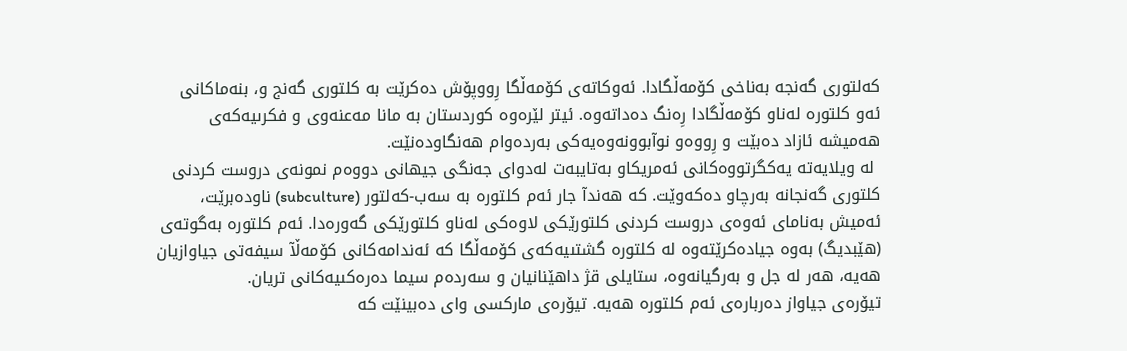كه‌لتورى گه‌نجه‌ به‌ناخى كۆمه‌ڵگادا. ئه‌وكاته‌ى كۆمه‌ڵگا رِووپۆش ده‌كرێت به‌ كلتورى گه‌نج و، بنه‌ماكانى ئه‌و كلتوره‌ له‌ناو كۆمه‌ڵگادا رِه‌نگ ده‌داته‌وه‌. ئیتر لێره‌وه‌ كوردستان به‌ مانا مه‌عنه‌وى و فكرىیه‌كه‌ى هه‌میشه‌ ئازاد ده‌بێت و رِووه‌و نوآبوونه‌وه‌یه‌كى به‌رده‌وام هه‌نگاوده‌نێت.
 له‌ ویلایه‌ته‌ یه‌كگرتووه‌كانى ئه‌مریكاو به‌تایبه‌ت له‌دواى جه‌نگى جیهانى دووه‌م نمونه‌ى دروست كردنى كلتورى گه‌نجانه‌ به‌رچاو ده‌كه‌وێت. كه‌ هه‌ندآ جار ئه‌م كلتوره‌ به‌ سه‌ب-كه‌لتور (subculture) ناوده‌برێت، ئه‌میش به‌ناماى ئه‌وه‌ى دروست كردنى كلتورێكى لاوه‌كى له‌ناو كلتورێكى گه‌وره‌دا. ئه‌م كلتوره‌ به‌گوته‌ى (هێبدیگ) به‌وه‌ جیاده‌كرێته‌وه‌ له‌ كلتوره‌ گشتىیه‌كه‌ى كۆمه‌ڵگا كه‌ ئه‌ندامه‌كانى كۆمه‌ڵآ سیفه‌تى جیاوازیان هه‌یه‌، هه‌ر له‌ جل و به‌رگیانه‌وه‌، ستایلى قژ داهێنانیان و سه‌رده‌م سیما ده‌ره‌كىیه‌كانى تریان.
تیۆره‌ى جیاواز ده‌رباره‌ى ئه‌م كلتوره‌ هه‌یه‌. تیۆره‌ى ماركسى واى ده‌بینێت كه‌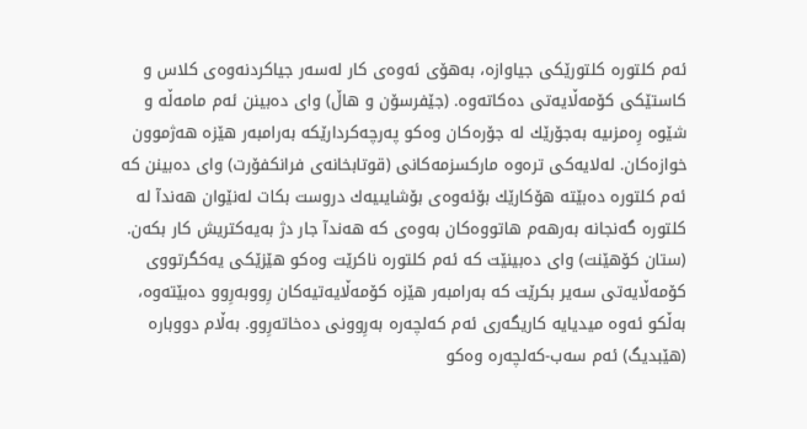ئه‌م كلتوره‌ كلتورێكى جیاوازه‌، به‌هۆى ئه‌وه‌ى كار له‌سه‌ر جیاكردنه‌وه‌ى كلاس و كاستێكى كۆمه‌ڵایه‌تى ده‌كاته‌وه‌. (جێفرسۆن و هاڵ) واى ده‌بینن ئه‌م مامه‌ڵه‌ و شێوه‌ رِه‌مزىیه‌ به‌جۆرێك له‌ جۆره‌كان وه‌كو په‌رچه‌كردارێكه‌ به‌رامبه‌ر هێزه‌ هه‌ژموون خوازه‌كان. له‌لایه‌كى تره‌وه‌ ماركسزمه‌كانى (قوتابخانه‌ى فرانكفۆرت) واى ده‌بینن كه‌ ئه‌م كلتوره‌ ده‌بێته‌ هۆكارێك بۆئه‌وه‌ى بۆشایىیه‌ك دروست بكات له‌نێوان هه‌ندآ له‌ كلتوره‌ گه‌نجانه‌ به‌رهه‌م هاتووه‌كان به‌وه‌ى كه‌ هه‌ندآ جار دژ به‌یه‌كتریش كار بكه‌ن.
(ستان كۆهێنت) واى ده‌بینێت كه‌ ئه‌م كلتوره‌ ناكرێت وه‌كو هێزێكى یه‌كگرتووى كۆمه‌ڵایه‌تى سه‌یر بكرێت كه‌ به‌رامبه‌ر هێزه‌ كۆمه‌ڵایه‌تیه‌كان رِووبه‌رِوو ده‌بێته‌وه‌، به‌ڵكو ئه‌وه‌ میدیایه‌ كاریگه‌رى ئه‌م كه‌لچه‌ره‌ به‌رِوونى ده‌خاته‌رِوو. به‌ڵام دووباره‌ (هێبدیگ) ئه‌م سه‌ب-كه‌لچه‌ره‌ وه‌كو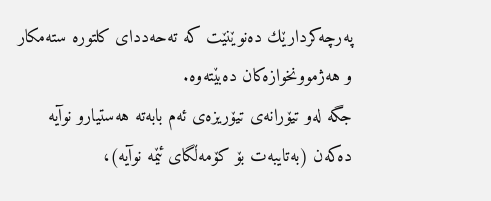په‌رچه‌كردارێك ده‌نوێنێت كه‌ ته‌حه‌دداى كلتوره‌ سته‌مكار و هه‌ژموونخوازه‌كان ده‌بێته‌وه‌.
جگه‌ له‌و تیۆرانه‌ى تیۆریزه‌ى ئه‌م بابه‌ته‌ هه‌ستیارو نوآیه‌ ده‌كه‌ن (به‌تایبه‌ت بۆ كۆمه‌ڵگاى ئێمه‌ نوآیه‌)،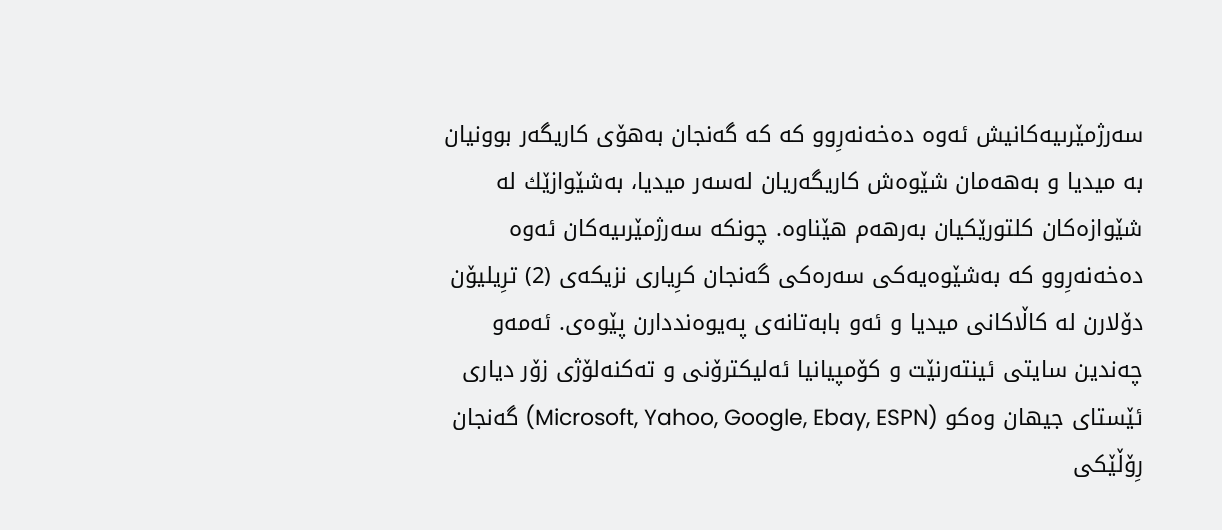سه‌رژمێرىیه‌كانیش ئه‌وه‌ ده‌خه‌نه‌رِوو كه‌ كه‌ گه‌نجان به‌هۆى كاریگه‌ر بوونیان به‌ میدیا و به‌هه‌مان شێوه‌ش كاریگه‌ریان له‌سه‌ر میدیا، به‌شێوازێك له‌ شێوازه‌كان كلتورێكیان به‌رهه‌م هێناوه‌. چونكه‌ سه‌رژمێرىیه‌كان ئه‌وه‌ ده‌خه‌نه‌رِوو كه‌ به‌شێوه‌یه‌كى سه‌ره‌كى گه‌نجان كرِیارى نزیكه‌ى (2) ترِیلیۆن دۆلارن له‌ كاڵاكانى میدیا و ئه‌و بابه‌تانه‌ى په‌یوه‌نددارن پێوه‌ى. ئه‌مه‌و چه‌ندین سایتى ئینته‌رنێت و كۆمپیانیا ئه‌لیكترۆنى و ته‌كنه‌لۆژى زۆر دیارى ئێستاى جیهان وه‌كو (Microsoft, Yahoo, Google, Ebay, ESPN) گه‌نجان رِۆڵێكى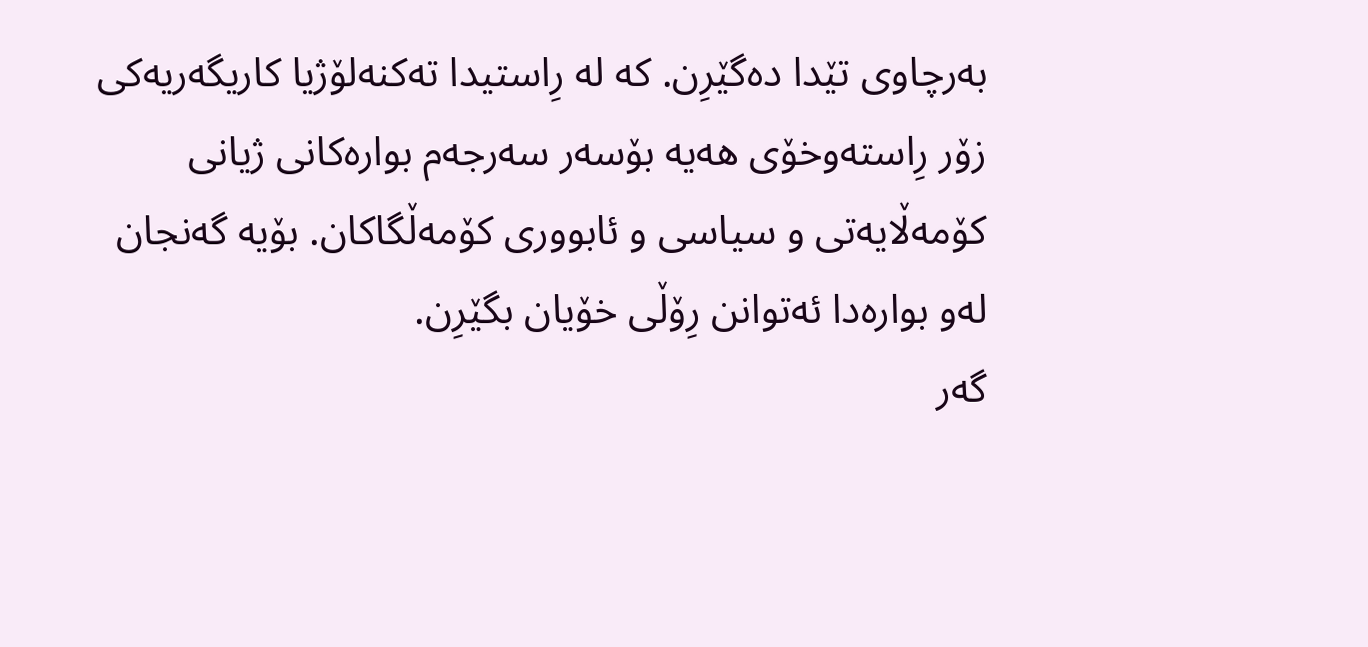به‌رچاوى تێدا ده‌گێرِن. كه‌ له‌ رِاستیدا ته‌كنه‌لۆژیا كاریگه‌ریه‌كى زۆر رِاسته‌وخۆى هه‌یه‌ بۆسه‌ر سه‌رجه‌م بواره‌كانى ژیانى كۆمه‌ڵایه‌تى و سیاسى و ئابوورى كۆمه‌ڵگاكان. بۆیه‌ گه‌نجان له‌و بواره‌دا ئه‌توانن رِۆڵى خۆیان بگێرِن.
گه‌ر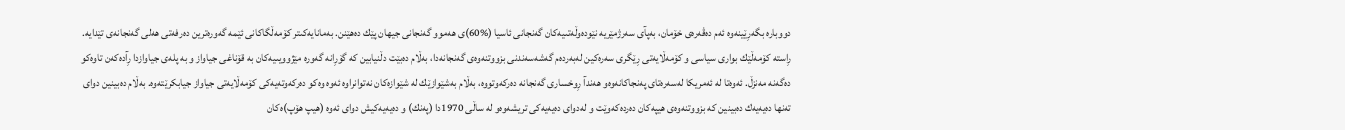دووباره‌ بگه‌رِێینه‌وه‌ ئه‌م ده‌ڤه‌ره‌ى خۆمان، به‌پآى سه‌رژمێریه‌ نێوده‌وڵه‌تىیه‌كان گه‌نجانى ئاسیا (%60)ى هه‌موو گه‌نجانى جیهان پێك ده‌هێنن. به‌مانایه‌كىتر كۆمه‌ڵگاكانى ئێمه‌ گه‌وره‌ترین ده‌رفه‌تى هه‌لى گه‌نجانه‌ى تێدایه‌. رِاسته‌ كۆمه‌ڵێك بوارى سیاسى و كۆمه‌ڵایه‌تى رِێگرى سه‌ره‌كین له‌به‌رده‌م گه‌شه‌سه‌ندنى بزووتنه‌وه‌ى گه‌نجانه‌دا، به‌ڵام ده‌بێت دڵنیابین كه‌ گۆرِانه‌ گه‌وره‌ مێژوویىیه‌كان به‌ قۆناغى جیاواز و به‌ پله‌ى جیاوازدا رِآده‌كه‌ن تاوه‌كو ده‌گه‌نه‌ مه‌نزڵ. ئه‌وه‌تا له‌ ئه‌مریكا له‌سه‌ره‌تاى په‌نجاكانه‌وه‌و هه‌ندآ رِوخسارى گه‌نجانه‌ ده‌ركه‌وتووه‌، به‌ڵام به‌شێوازێك له‌ شێوازه‌كان نه‌توانراوه‌ ئه‌وه‌ وه‌كو ده‌ركه‌وته‌یه‌كى كۆمه‌ڵایه‌تى جیاواز جیابكرێته‌وه‌. به‌ڵام ده‌بینین دواى ته‌نها ده‌یه‌یه‌ك ده‌بینین كه‌ بزووتنه‌وه‌ى هیپه‌كان ده‌رده‌كه‌وێت و له‌دواى ده‌یه‌یه‌كى تریشه‌وه‌و له‌ ساڵى 1970دا (په‌نك) و ده‌یه‌یه‌كیش دواى ئه‌وه‌ (هیپ هۆپ)ه‌كان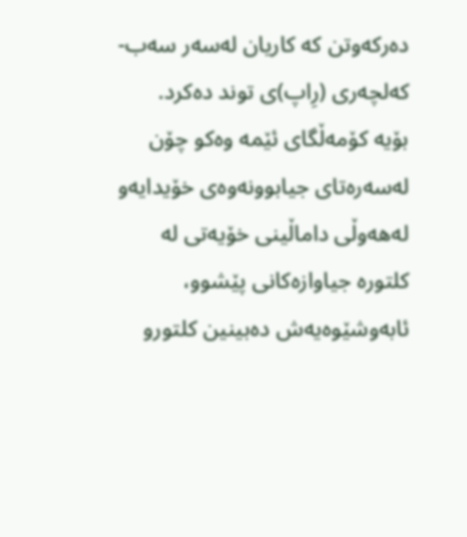ده‌ركه‌وتن كه‌ كاریان له‌سه‌ر سه‌ب-كه‌لچه‌رى (رِاپ)ى توند ده‌كرد.
بۆیه‌ كۆمه‌ڵگاى ئێمه‌ وه‌كو چۆن له‌سه‌ره‌تاى جیابوونه‌وه‌ى خۆیدایه‌و له‌هه‌وڵى داماڵینى خۆیه‌تى له‌ كلتوره‌ جیاوازه‌كانى پێشوو، ئابه‌وشێوه‌یه‌ش ده‌بینین كلتورو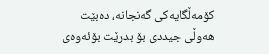كۆمه‌ڵگایه‌كى گه‌نجانه‌، ده‌بێت هه‌وڵى جیددى بۆ بدرێت بۆئه‌وه‌ى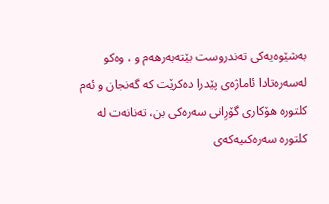به‌شێوه‌یه‌كى ته‌ندروست بێته‌به‌رهه‌م و ، وه‌كو له‌سه‌ره‌تادا ئاماژه‌ى پێدرا ده‌كرێت كه‌ گه‌نجان و ئه‌م كلتوره‌ هۆكارى گۆرِانى سه‌ره‌كى بن، ته‌نانه‌ت له‌ كلتوره‌ سه‌ره‌كىیه‌كه‌ى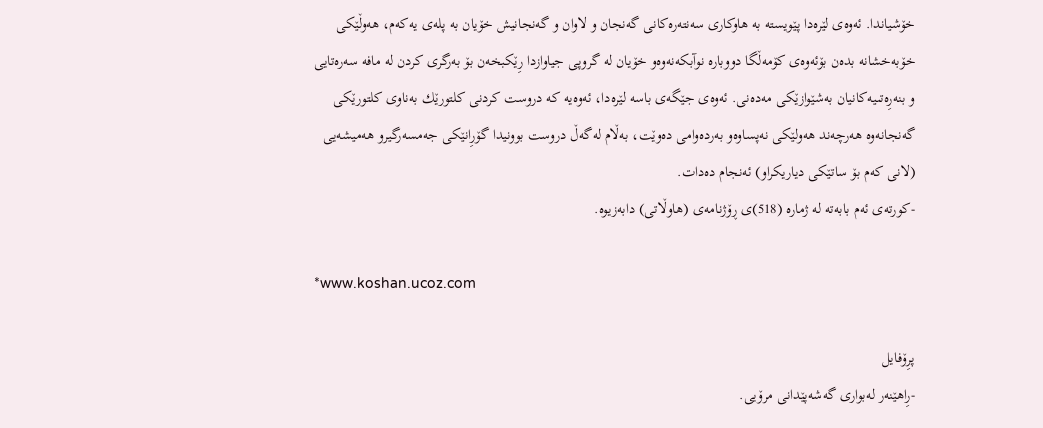خۆشیاندا. ئه‌وه‌ى لێره‌دا پێویسته‌ به‌ هاوكارى سه‌نته‌ره‌كانى گه‌نجان و لاوان و گه‌نجانیش خۆیان به‌ پله‌ى یه‌كه‌م، هه‌وڵێكى خۆبه‌خشانه‌ بده‌ن بۆئه‌وه‌ى كۆمه‌ڵگا دووباره‌ نوآبكه‌نه‌وه‌و خۆیان له‌ گروپى جیاوازدا رِێكبخه‌ن بۆ به‌رگرى كردن له‌ مافه‌ سه‌ره‌تایى و بنه‌رِه‌تىیه‌كانیان به‌شێوازێكى مه‌ده‌نى. ئه‌وه‌ى جێگه‌ى باسه‌ لێره‌دا، ئه‌وه‌یه‌ كه‌ دروست كردنى كلتورێك به‌ناوى كلتورێكى گه‌نجانه‌وه‌ هه‌رچه‌ند هه‌ولێكى نه‌پساوه‌و به‌رده‌وامى ده‌وێت، به‌ڵام له‌گه‌ڵ دروست بوونیدا گۆرِانێكى جه‌مسه‌رگیرو هه‌میشه‌یى (لانى كه‌م بۆ ساتێكى دیاریكراو) ئه‌نجام ده‌دات.
-كورته‌ی ئه‌م بابه‌ته‌ له‌ ژماره‌ (518)ی ڕۆژنامه‌ی (هاوڵاتی) دابه‌زیوه‌.

*www.koshan.ucoz.com

پرِۆفایل
-رِاهێنه‌ر له‌بوارى گه‌شه‌پێدانى مرۆیى.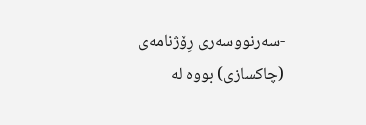-سه‌رنووسه‌رى رِۆژنامه‌ى (چاكسازى) بووه‌ له‌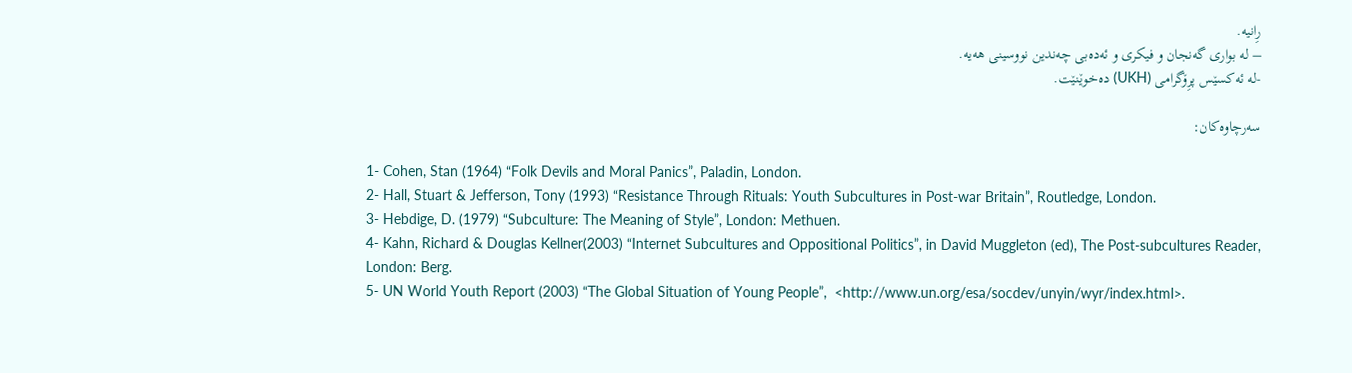رِانیه‌.
– له‌ بوارى گه‌نجان و فیكرى و ئه‌ده‌بى چه‌ندین نووسینى هه‌یه‌.
-له‌ ئه‌كسێس پرِۆگرامى (UKH) ده‌خوێنێت.

سه‌رچاوه‌كان:

1- Cohen, Stan (1964) “Folk Devils and Moral Panics”, Paladin, London.
2- Hall, Stuart & Jefferson, Tony (1993) “Resistance Through Rituals: Youth Subcultures in Post-war Britain”, Routledge, London.
3- Hebdige, D. (1979) “Subculture: The Meaning of Style”, London: Methuen.
4- Kahn, Richard & Douglas Kellner(2003) “Internet Subcultures and Oppositional Politics”, in David Muggleton (ed), The Post-subcultures Reader, London: Berg.
5- UN World Youth Report (2003) “The Global Situation of Young People”,  <http://www.un.org/esa/socdev/unyin/wyr/index.html>.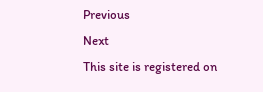Previous
Next
This site is registered on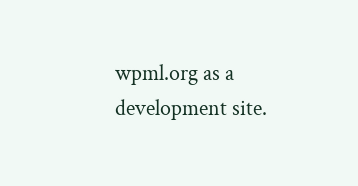wpml.org as a development site.